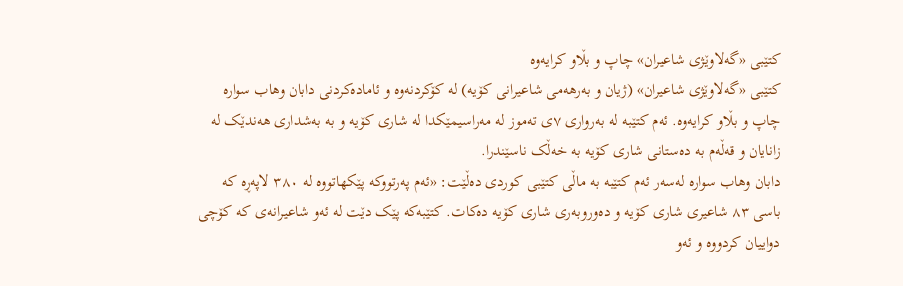کتێبی «گەلاوێژی شاعیران» چاپ و بڵاو کرایەوە
کتێبی «گەلاوێژی شاعیران» (ژیان و بەرهەمی شاعیرانی کۆیە) لە کۆکردنەوە و ئامادەکردنی دابان وهاب سوارە چاپ و بڵاو کرایەوە. ئەم کتێبە لە بەرواری ۷ی تەموز لە مەراسیمێکدا لە شاری کۆیە و بە بەشداری هەندێک لە زانایان و قەڵەم بە دەستانی شاری کۆیە بە خەڵک ناسێندرا.
دابان وهاب سوارە لەسەر ئەم کتێبە بە ماڵی کتێبی کوردی دەڵێت: «ئەم پەرتووکە پێکهاتووە لە ۳۸۰ لاپەڕە کە باسی ۸۳ شاعیری شاری کۆیە و دەوروبەری شاری کۆیە دەکات. کتێبەکە پێک دێت لە ئەو شاعیرانەی کە کۆچی دواییان کردووە و ئەو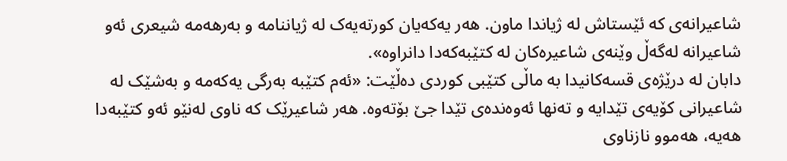شاعیرانەی کە ئێستاش لە ژیاندا ماون. هەر یەکەیان کورتەیەک لە ژیاننامە و بەرهەمە شیعری ئەو شاعیرانە لەگەڵ وێنەی شاعیرەکان لە کتێبەکەدا دانراوە».
دابان لە درێژەی قسەکانیدا بە ماڵی کتێبی کوردی دەڵێت: «ئەم کتێبە بەرگی یەکەمە و بەشێک لە شاعیرانی کۆیەی تێدایە و تەنها ئەوەندەی تێدا جێ بۆتەوە. هەر شاعیرێک کە ناوی لەنێو ئەو کتێبەدا هەیە، هەموو نازناوی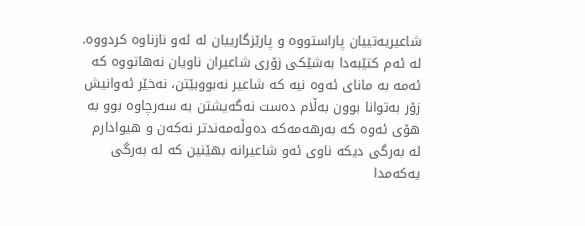شاعیریەتییان پاراستووە و پارێزگارییان لە ئەو نازناوە کردووە. لە ئەم کتێبەدا بەشێکی زۆری شاعیران ناویان نەهاتووە کە ئەمە بە مانای ئەوە نیە کە شاعیر نەبووبێتن، نەخێر ئەوانیش زۆر بەتوانا بوون بەڵام دەست نەگەیشتن بە سەرچاوە بوو بە هۆی ئەوە کە بەرهەمەکە دەوڵەمەندتر نەکەن و هیوادارم لە بەرگی دیکە ناوی ئەو شاعیرانە بهێنین کە لە بەرگی یەکەمدا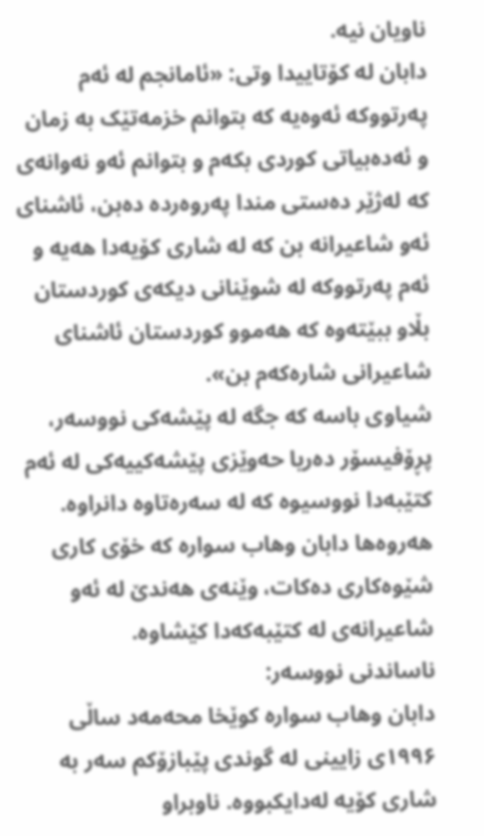ناویان نیە.
دابان لە کۆتاییدا وتی: «ئامانجم لە ئەم پەرتووکە ئەوەیە کە بتوانم خزمەتێک بە زمان و ئەدەبیاتی کوردی بکەم و بتوانم ئەو نەوانەی کە لەژێر دەستی مندا پەروەردە دەبن، ئاشنای ئەو شاعیرانە بن کە لە شاری کۆیەدا هەیە و ئەم پەرتووکە لە شوێنانی دیکەی کوردستان بڵاو ببێتەوە کە هەموو کوردستان ئاشنای شاعیرانی شارەکەم بن».
شیاوی باسە کە جگە لە پێشەکی نووسەر، پڕۆفیسۆر دەریا حەوێزی پێشەکییەکی لە ئەم کتێبەدا نووسیوە کە لە سەرەتاوە دانراوە. هەروەها دابان وهاب سوارە کە خۆی کاری شێوەکاری دەکات، وێنەی هەندێ لە ئەو شاعیرانەی لە کتێبەکەدا کێشاوە.
ناساندنی نووسەر:
دابان وهاب سوارە کوێخا محەمەد ساڵی ۱۹۹۶ی زایینی لە گوندی پێبازۆکم سەر بە شاری کۆیە لەدایکبووە. ناوبراو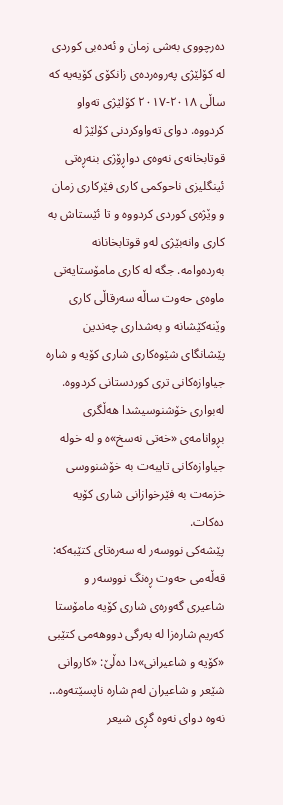دەرچووی بەشی زمان و ئەدەبی کوردی لە کۆلێژی پەروەردەی زانکۆی کۆیەیە کە ساڵی ۲۰۱۸-۲۰۱۷ کۆلێژی تەواو کردووە. دوای تەواوکردنی کۆلێژ لە قوتابخانەی نەوەی دواڕۆژی بنەڕەتی ئینگلیزی ناحوکمی کاری فێرکاری زمان و وێژەی کوردی کردووە و تا ئێستاش بە کاری وانەبێژی لەو قوتابخانانە بەردەوامە. جگە لە کاری مامۆستایەتی ماوەی حەوت ساڵە سەرقاڵی کاری وێنەکێشانە و بەشداری چەندین پێشانگای شێوەکاری شاری کۆیە و شارە جیاوازەکانی تری کوردستانی کردووە. لەبواری خۆشنوسیشدا هەڵگری بڕوانامەی «خەتی نەسخ»ە و لە خولە جیاوازەکانی تایبەت بە خۆشنووسی خزمەت بە فێرخوازانی شاری کۆیە دەکات.
پێشەکی نووسەر لە سەرەتای کتێبەکە:
قەڵەمی حەوت ڕەنگ نووسەر و شاعیری گەورەی شاری کۆیە مامۆستا کەریم شارەزا لە بەرگی دووهەمی کتێبی «کۆیە و شاعیرانی»دا دەڵێ: «کاروانی شێعر و شاعیران لەم شارە ناپسێتەوە… نەوە دوای نەوە گڕی شیعر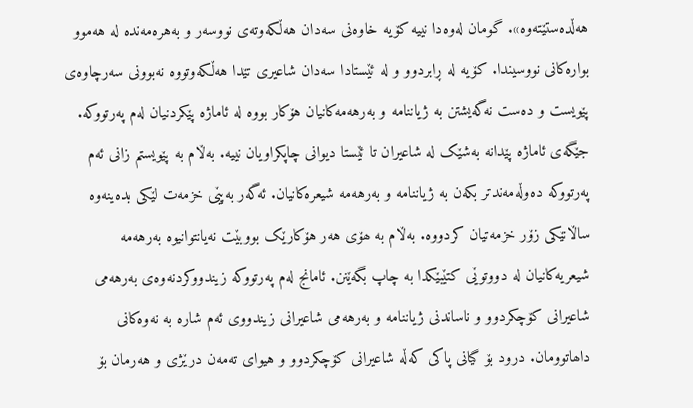هەڵدەستێتەوە». گومان لەوەدا نییە کۆیە خاوەنی سەدان هەڵکەوتەی نووسەر و بەهرەمەندە لە هەموو بوارەکانی نووسیندا. کۆیە لە ڕابردوو و لە ئێستادا سەدان شاعیری تێدا هەڵکەوتووە نەبوونی سەرچاوەی پێویست و دەست نەگەیشتن بە ژیاننامە و بەرهەمەکانیان هۆکار بووە لە ئاماژە پێکردنیان لەم پەرتووکە. جێگەی ئاماژە پێدانە بەشێک لە شاعیران تا ئێستا دیوانی چاپکراویان نییە. بەڵام بە پێویستم زانی ئەم پەرتووکە دەوڵەمەندتر بکەن بە ژیاننامە و بەرهەمە شیعرەکانیان. ئەگەر بەپێی خزمەت لێکی بدەینەوە ساڵانێکی زۆر خزمەتیان کردووە. بەڵام بە ھۆی هەر هۆکارێک بووبێت نەیانتوانیوە بەرهەمە شیعریەکانیان لە دووتوێی کتێبێکدا بە چاپ بگەێنن. ئامانج لەم پەرتووکە زیندووکردنەوەی بەرهەمی شاعیرانی کۆچکردوو و ناساندنی ژیاننامە و بەرهەمی شاعیرانی زیندووی ئەم شارە بە نەوەکانی داھاتوومان. درود بۆ گیانی پاکی کەڵە شاعیرانی کۆچکردوو و هیوای تەمەن درێژی و هەرمان بۆ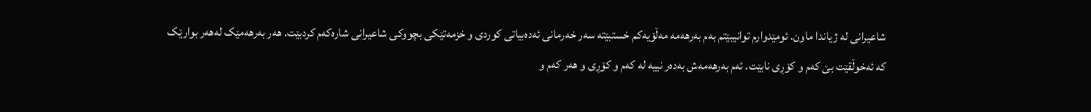شاعیرانی لە ژیاندا ماون. ئومێدوارم توانیبێتم بەم بەرهەمە مەڵۆیەکم خستبێتە سەر خەرمانی ئەدەبیاتی کوردی و خزمەتێکی بچووکی شاعیرانی شارەکەم کردبێت. هەر بەرهەمێک لەهەر بوارێک کە ئەخوڵقێت بێ کەم و کۆڕی نابێت. ئەم بەرهەمەش بەدەر نییە لە کەم و کۆڕی و هەر کەم و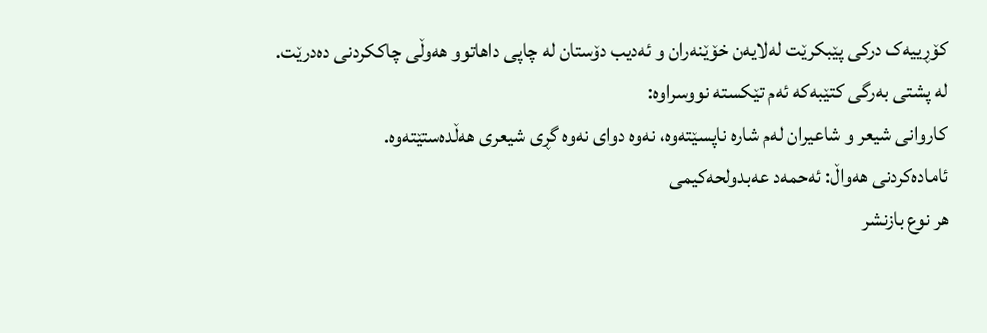کۆڕییەک درکی پێبکرێت لەلایەن خۆێنەران و ئەدیب دۆستان لە چاپی داهاتوو هەوڵی چاککردنی دەدرێت.
لە پشتی بەرگی کتێبەکە ئەم تێکستە نووسراوە:
کاروانی شیعر و شاعیران لەم شارە ناپسێتەوە، نەوە دوای نەوە گڕی شیعری هەڵدەستێتەوە.
ئامادەکردنی هەواڵ: ئەحمەد عەبدولحەکیمی
هر نوع بازنشر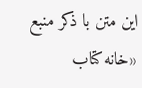این متن با ذکر منبع «خانه کتاب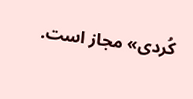کُردی» مجاز است.